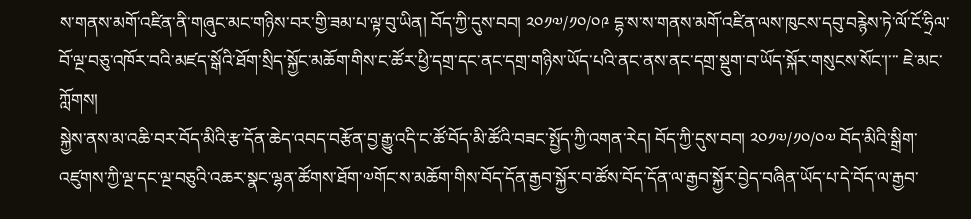ས་གནས་མགོ་འཛིན་ནི་གཞུང་མང་གཉིས་བར་གྱི་ཟམ་པ་ལྟ་བུ་ཡིན། བོད་ཀྱི་དུས་བབ། ༢༠༡༧/༡༠/༠༩ དྷ་ས་ས་གནས་མགོ་འཛིན་ལས་ཁུངས་དབུ་བརྙེས་ཏེ་ལོ་ངོ་ཧྲིལ་བོ་ལྔ་བཅུ་འཁོར་བའི་མཛད་སྒོའི་ཐོག་སྲིད་སྐྱོང་མཆོག་གིས་ང་ཚོར་ཕྱི་དགྲ་དང་ནང་དགྲ་གཉིས་ཡོད་པའི་ནང་ནས་ནང་དགྲ་སྡུག་བ་ཡོད་སྐོར་གསུངས་སོང་།་་་ ཇེ་མང་ཀློགས།
སྐྱེས་ནས་མ་འཆི་བར་བོད་མིའི་རྩ་དོན་ཆེད་འབད་བརྩོན་བྱ་རྒྱུ་འདི་ང་ཚོ་བོད་མི་ཚོའི་བཟང་སྤྱོད་ཀྱི་འགན་རེད། བོད་ཀྱི་དུས་བབ། ༢༠༡༧/༡༠/༠༧ བོད་མིའི་སྒྲིག་འཛུགས་ཀྱི་ལྔ་དང་ལྔ་བཅུའི་འཆར་སྣང་ལྷན་ཚོགས་ཐོག་༧གོང་ས་མཆོག་གིས་བོད་དོན་རྒྱབ་སྐྱོར་བ་ཚོས་བོད་དོན་ལ་རྒྱབ་སྐྱོར་བྱེད་བཞིན་ཡོད་པ་དེ་བོད་ལ་རྒྱབ་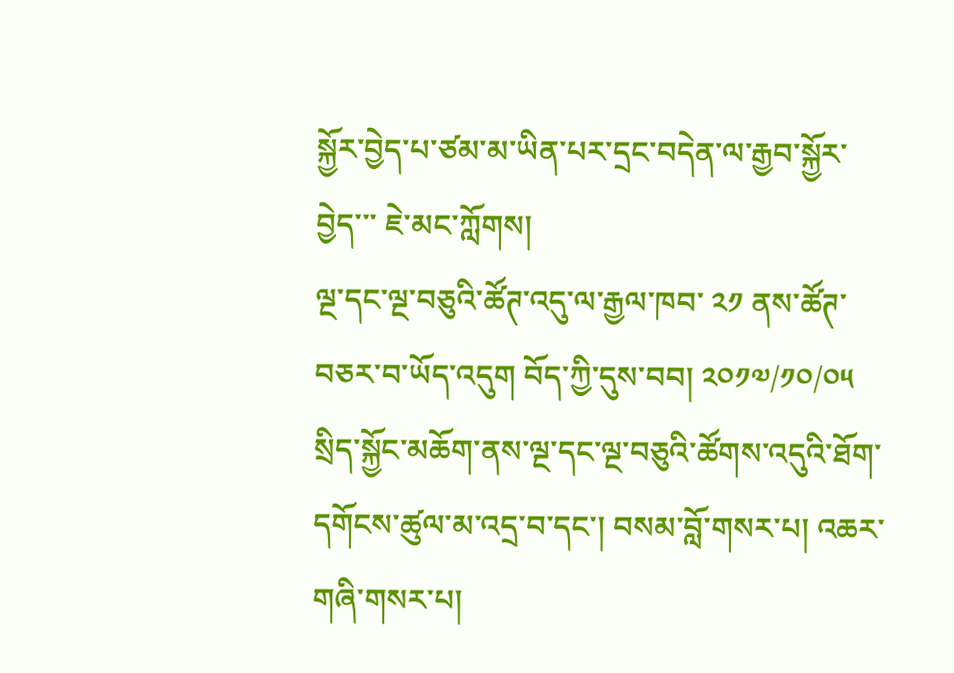སྐྱོར་བྱེད་པ་ཙམ་མ་ཡིན་པར་དྲང་བདེན་ལ་རྒྱབ་སྐྱོར་བྱེད་་་ ཇེ་མང་ཀློགས།
ལྔ་དང་ལྔ་བཅུའི་ཚོཊ་འདུ་ལ་རྒྱལ་ཁབ་ ༢༡ ནས་ཚོཊ་བཅར་བ་ཡོད་འདུག བོད་ཀྱི་དུས་བབ། ༢༠༡༧/༡༠/༠༥ སྲིད་སྐྱོང་མཆོག་ནས་ལྔ་དང་ལྔ་བཅུའི་ཚོགས་འདུའི་ཐོག་དགོངས་ཚུལ་མ་འདྲ་བ་དང་། བསམ་བློ་གསར་པ། འཆར་གཞི་གསར་པ།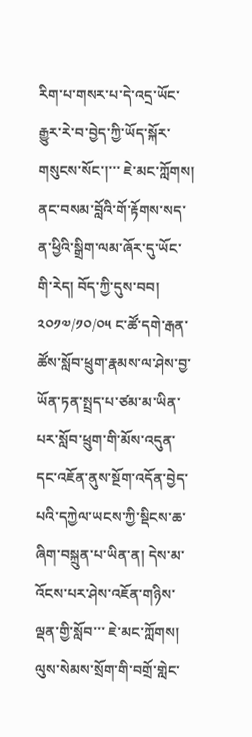རིག་པ་གསར་པ་དེ་འདྲ་ཡོང་རྒྱུར་རེ་བ་བྱེད་ཀྱི་ཡོད་སྐོར་གསུངས་སོང་།་་་ ཇེ་མང་ཀློགས།
ནང་བསམ་བློའི་གོ་རྟོགས་སད་ན་ཕྱིའི་སྒྲིག་ལམ་ཞོར་དུ་ཡོང་གི་རེད། བོད་ཀྱི་དུས་བབ། ༢༠༡༧/༡༠/༠༥ ང་ཚོ་དགེ་རྒན་ཚོས་སློབ་ཕྲུག་རྣམས་ལ་ཤེས་བྱ་ཡོན་ཏན་སྤྲད་པ་ཙམ་མ་ཡིན་པར་སློབ་ཕྲུག་གི་མོས་འདུན་དང་འཇོན་ནུས་སྔོག་འདོན་བྱེད་པའི་དཀྱེལ་ཡངས་ཀྱི་སྡིངས་ཆ་ཞིག་བསྐྲུན་པ་ཡིན་ན། དེས་མ་འོངས་པར་ཤེས་འཇོན་གཉིས་ལྡན་གྱི་སློབ་་་ ཇེ་མང་ཀློགས།
ལུས་སེམས་སྲོག་གི་བགྲོ་གླེང་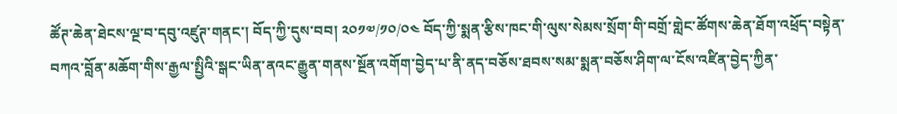ཚོཊ་ཆེན་ཐེངས་ལྔ་བ་དབུ་འཛུཊ་གནང་། བོད་ཀྱི་དུས་བབ། ༢༠༡༧/༡༠/༠༤ བོད་ཀྱི་སྨན་རྩིས་ཁང་གི་ལུས་སེམས་སྲོག་གི་བགྲོ་གླེང་ཚོགས་ཆེན་ཐོག་འཕྲོད་བསྟེན་བཀའ་བློན་མཆོག་གིས་རྒྱལ་སྤྱིའི་སྒང་ཡིན་ནའང་རྒྱུན་གནས་སྔོན་འགོག་བྱེད་པ་ནི་ནད་བཅོས་ཐབས་སམ་སྨན་བཅོས་ཤིག་ལ་ངོས་འཛིན་བྱེད་ཀྱིན་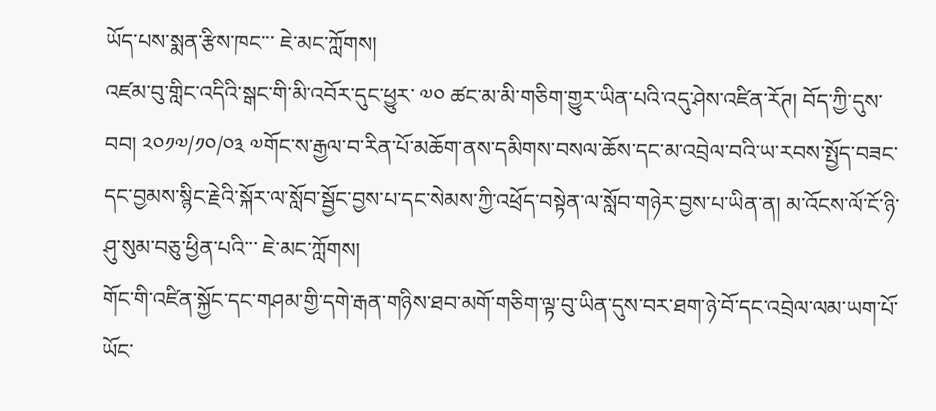ཡོད་པས་སྨན་རྩིས་ཁང་་་ ཇེ་མང་ཀློགས།
འཛམ་བུ་གླིང་འདིའི་སྒང་གི་མི་འབོར་དུང་ཕྱུར་ ༧༠ ཚང་མ་མི་གཅིག་གྱུར་ཡིན་པའི་འདུ་ཤེས་འཛིན་རོཊ། བོད་ཀྱི་དུས་བབ། ༢༠༡༧/༡༠/༠༣ ༧གོང་ས་རྒྱལ་བ་རིན་པོ་མཆོག་ནས་དམིགས་བསལ་ཆོས་དང་མ་འབྲེལ་བའི་ཡ་རབས་སྤྱོད་བཟང་དང་བྱམས་སྙིང་རྗེའི་སྐོར་ལ་སློབ་སྦྱོང་བྱས་པ་དང་སེམས་ཀྱི་འཕྲོད་བསྟེན་ལ་སློབ་གཉེར་བྱས་པ་ཡིན་ན། མ་འོངས་ལོ་ངོ་ཉི་ཤུ་སུམ་བཅུ་ཕྱིན་པའི་་་ ཇེ་མང་ཀློགས།
གོང་གི་འཛིན་སྐྱོང་དང་གཤམ་གྱི་དགེ་རྒན་གཉིས་ཐབ་མགོ་གཅིག་ལྟ་བུ་ཡིན་དུས་བར་ཐག་ཉེ་བོ་དང་འབྲེལ་ལམ་ཡག་པོ་ཡོང་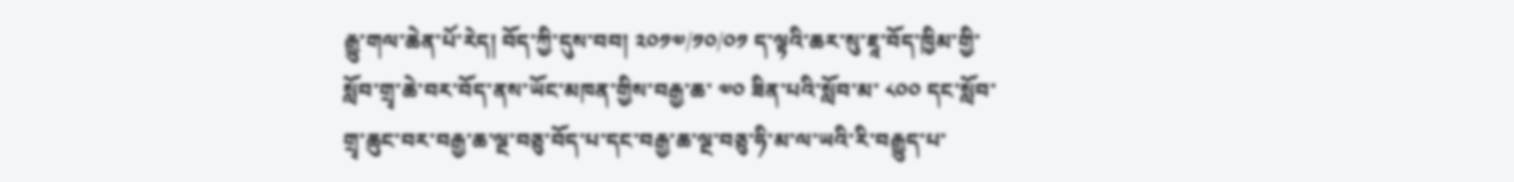རྒྱུ་གལ་ཆེན་པོ་རེད། བོད་ཀྱི་དུས་བབ། ༢༠༡༧/༡༠/༠༡ ད་ལྟའི་ཆར་སུ་ཇཱ་བོད་ཁྱིམ་གྱི་སློབ་གྲྭ་ཆེ་བར་བོད་ནས་ཡོང་མཁན་གྱིས་བརྒྱ་ཆ་ ༧༠ ཟིན་པའི་སློབ་མ་ ༨༠༠ དང་སློབ་གྲྭ་ཆུང་བར་བརྒྱ་ཆ་ལྔ་བཅུ་བོད་པ་དང་བརྒྱ་ཆ་ལྔ་བཅུ་ཧི་མ་ལ་ཡའི་རི་བརྒྱུད་པ་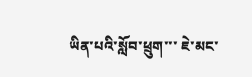ཡིན་པའི་སློབ་ཕྲུག་་་ ཇེ་མང་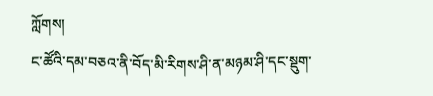ཀློགས།
ང་ཚོའི་དམ་བཅའ་ནི་བོད་མི་རིགས་ཤི་ན་མཉམ་ཤི་དང་སྡུག་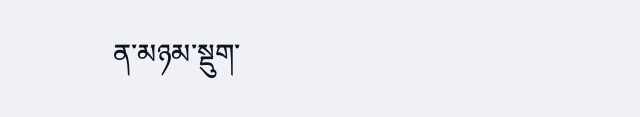ན་མཉམ་སྡུག་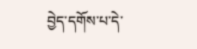བྱེད་དགོས་པ་དེ་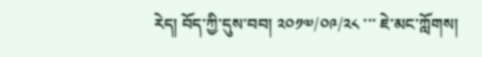རེད། བོད་ཀྱི་དུས་བབ། ༢༠༡༧/༠༩/༢༨ ་་་ ཇེ་མང་ཀློགས།